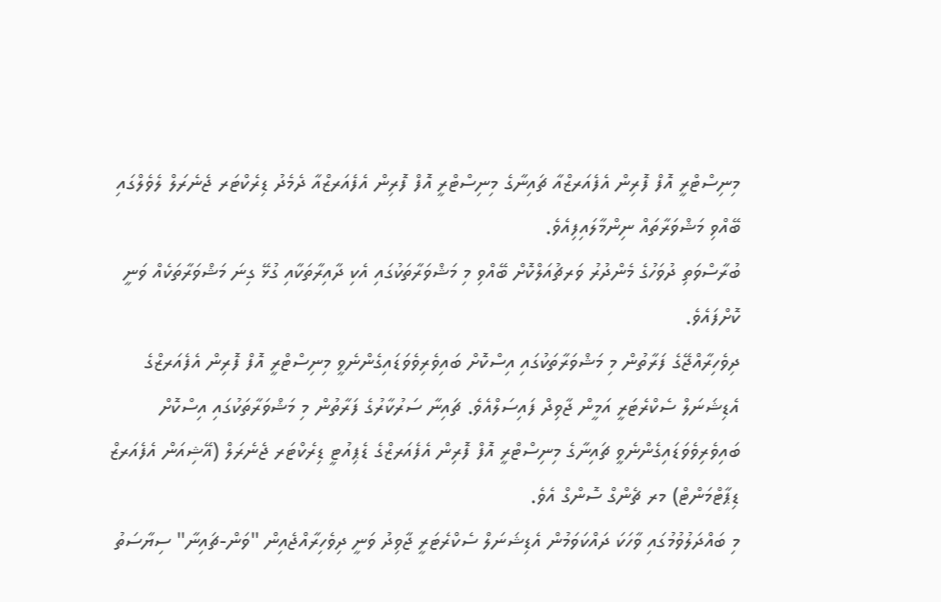މިނިސްޓްރީ އޮފް ފޮރިން އެފެއަރޒްއާ ޗައިނާގެ މިނިސްޓްރީ އޮފް ފޮރިން އެފެއަރޒްއާ ދެމެދު ޑިރެކްޓަރ ޖެނެރަލް ލެވެލްގައި ބޭއްވި މަޝްވަރާތައް ނިންމާލައިފިއެވެ.
ބުރާސްވަތި ދުވަހުގެ މެންދުރު ވަރޗުއަލްކޮށް ބޭއްވި މި މަޝްވަރާތަކުގައި އެކި ދާއިރާތަކާއި ގުޅޭ ގިނަ މަޝްވަރާތަކެއް ވަނީ ކޮށްފައެވެ.
ދިވެހިރާއްޖޭގެ ފަރާތުން މި މަޝްވަރާތަކުގައި އިސްކޮށް ބައިވެރިވެވަޑައިގެންނެވީ މިނިސްޓްރީ އޮފް ފޮރިން އެފެއަރޒްގެ އެޑިޝަނަލް ސެކްރެޓަރީ އަމީން ޖާވިދް ފައިސަލްއެވެ. ޗައިނާ ސަރުކާރުގެ ފަރާތުން މި މަޝްވަރާތަކުގައި އިސްކޮށް ބައިވެރިވެވަޑައިގެންނެވީ ޗައިނާގެ މިނިސްޓްރީ އޮފް ފޮރިން އެފެއަރޒްގެ ޑެޕިއުޓީ ޑިރެކްޓަރ ޖެނެރަލް (އޭޝިއަން އެފެއަރޒް ޑިޕާޓްމަންޓް) މރ ޗެންގް ސޮންގް އެވެ.
މި ބައްދަލުވުމުގައި ވާހަކަ ދައްކަވަމުން އެޑިޝަނަލް ސެކްރެޓަރީ ޖާވިދު ވަނީ ދިވެހިރާއްޖެއިން "ވަން-ޗައިނާ" ސިޔާސަތު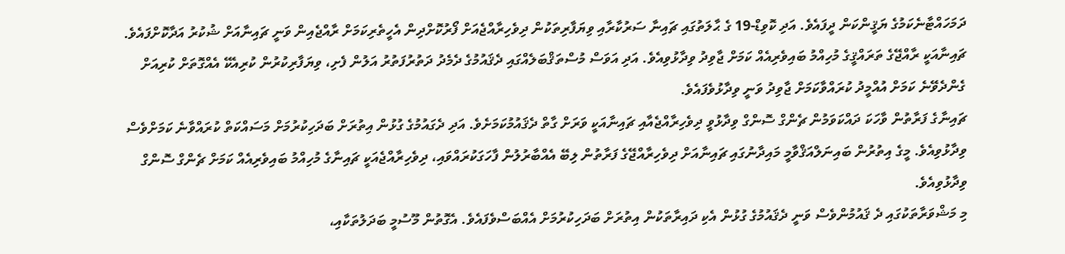ދަމަހައްޓާނެކަމުގެ ޔަޤީންކަން ދީފައެވެ. އަދި ކޮވިޑް-19 ގެ ޙާލަތުގައި ޗައިނާ ސަރުކާރާއި ވިޔަފާރިތަކުން ދިވެހިރާއްޖެއަށް ފޯރުކޮށްދިން އެހީތެރިކަމަށް ރާއްޖެއިން ވަނީ ޗައިނާއަށް ޝުކުރު އަދާކޮށްފައެވެ.
ޗައިނާއަކީ ރާއްޖޭގެ ތަރައްޤީގެ މުހިއްމު ބައިވެރިއެއް ކަމަށް ޖާވިދު ވިދާޅުވިއެވެ. އަދި އަވަސް މުސްތަޤްބަލެއްގައި ދެޤައުމުގެ ދެމެދު ދަތުރުފަތުރު އަލުން ފެށި، ވިޔަފާރިކުރުން ކުރިއެކޭ އެއްގޮތަށް ކުރިއަށް ގެންދެވޭނެ ކަމަށް އުއްމީދު ކުރައްވާކަމަށް ޖާވިދު ވަނީ ވިދާޅުވެފައެވެ.
ޗައިނާގެ ފަރާތުން ވާހަކަ ދައްކަވަމުން ޗެންގް ސޮންގް ވިދާޅުވީ ދިވެހިރާއްޖެއާއި ޗައިނާއަކީ ވަރަށް ގާތް ދެޤައުމުކަމަށެވެ. އަދި ދެގައުމުގެ ގުޅުން އިތުރަށް ބަދަހިކުރުމަށް މަސައްކަތް ކުރައްވާނެ ކަމަށްވެސް ވިދާޅުވިއެވެ. މީގެ އިތުރުން ބައިނަލްއަޤްވާމީ މައިދާނުގައި ޗައިނާއަށް ދިވެހިރާއްޖޭގެ ފަރާތުން ލިބޭ އެއްބާރުލުން ފާހަގަކުރައްވައި، ދިވެހިރާއްޖެއަކީ ޗައިނާގެ މުހިއްމު ބައިވެރިއެއް ކަމަށް ޗެންގް ސޮންގް ވިދާޅުވިއެވެ.
މި މަޝްވަރާތަކުގައި ދެ ޤައުމުންވެސް ވަނީ ދެޤައުމުގެ ގުޅުން އެކި ދައިރާތަކުން އިތުރަށް ބަދަހިކުރުމަށް އެއްބަސްވެފައެވެ. އެގޮތުން މޫސުމީ ބަދަލުތަކާއި،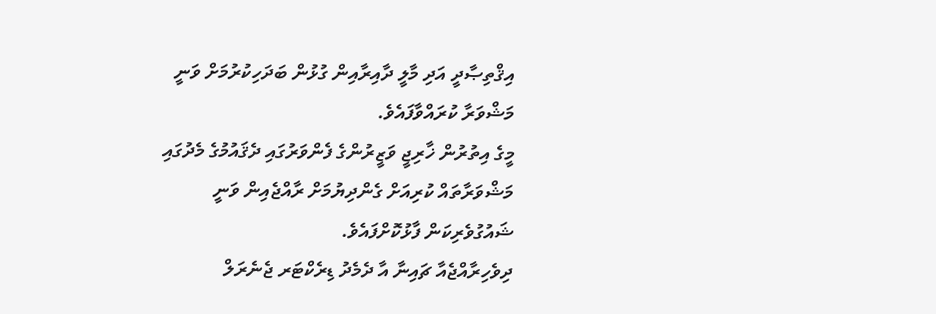އިޤްތިޞާދީ އަދި މާލީ ދާއިރާއިން ގުޅުން ބަދަހިކުރުމަށް ވަނީ މަޝްވަރާ ކުރައްވާފައެވެ.
މީގެ އިތުރުން ޚާރިޖީ ވަޒީރުންގެ ފެންވަރުގައި ދެޤައުމުގެ މެދުގައި މަޝްވަރާތައް ކުރިއަށް ގެންދިޔުމަށް ރާއްޖެއިން ވަނީ ޝައުގުވެރިކަން ފާޅުކޮށްފައެވެ.
ދިވެހިރާއްޖެއާ ޗައިނާ އާ ދެމެދު ޑިރެކްޓަރ ޖެނެރަލް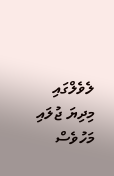ލެވެލްގައި މިދިޔަ ޖުލައި މަހުވެސް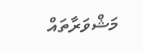މަޝްވަރާތައް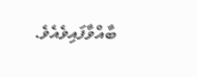ބާއްވާފައިވެއެވެ.